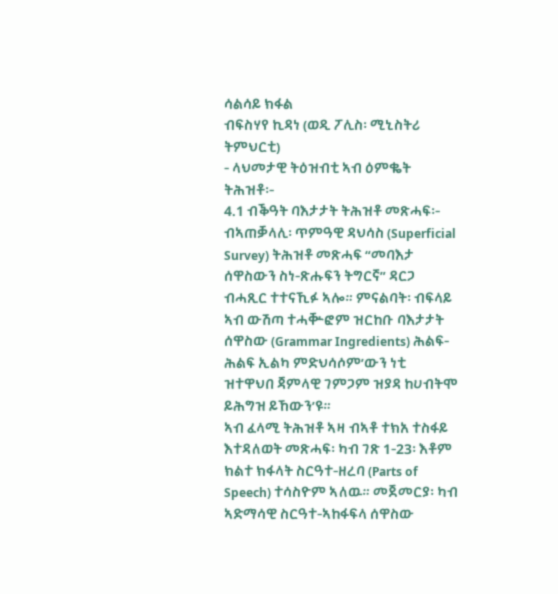ሳልሳይ ክፋል
ብፍስሃየ ኪዳነ (ወዲ ፖሊስ፡ ሚኒስትሪ ትምህርቲ)
- ላህመታዊ ትዕዝብቲ ኣብ ዕምቈት ትሕዝቶ፡-
4.1 ብቕዓት ባእታታት ትሕዝቶ መጽሓፍ፡-
ብኣጠቓላሊ፡ ጥምዓዊ ዳህሳስ (Superficial Survey) ትሕዝቶ መጽሓፍ “መባእታ ሰዋስውን ስነ-ጽሑፍን ትግርኛ” ዳርጋ ብሓጺር ተተናኺፉ ኣሎ። ምናልባት፡ ብፍላይ ኣብ ውሽጣ ተሓቝፎም ዝርከቡ ባእታታት ሰዋስው (Grammar Ingredients) ሕልፍ-ሕልፍ ኢልካ ምድህሳሶም’ውን ነቲ ዝተዋህበ ጃምላዊ ገምጋም ዝያዳ ከሀብትሞ ይሕግዝ ይኸውን’ዩ።
ኣብ ፈላሚ ትሕዝቶ ኣዛ ብኣቶ ተክአ ተስፋይ እተዳለወት መጽሓፍ፡ ካብ ገጽ 1-23፡ እቶም ክልተ ክፋላት ስርዓተ-ዘረባ (Parts of Speech) ተሳስዮም ኣለዉ። መጀመርያ፡ ካብ ኣድማሳዊ ስርዓተ-ኣከፋፍላ ሰዋስው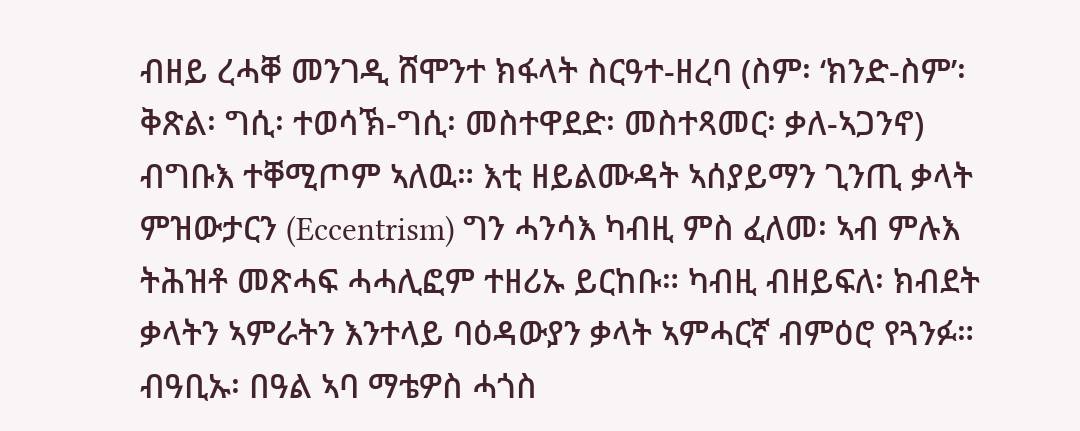ብዘይ ረሓቐ መንገዲ ሸሞንተ ክፋላት ስርዓተ-ዘረባ (ስም፡ ‘ክንድ-ስም’፡ ቅጽል፡ ግሲ፡ ተወሳኽ-ግሲ፡ መስተዋደድ፡ መስተጻመር፡ ቃለ-ኣጋንኖ) ብግቡእ ተቐሚጦም ኣለዉ። እቲ ዘይልሙዳት ኣሰያይማን ጊንጢ ቃላት ምዝውታርን (Eccentrism) ግን ሓንሳእ ካብዚ ምስ ፈለመ፡ ኣብ ምሉእ ትሕዝቶ መጽሓፍ ሓሓሊፎም ተዘሪኡ ይርከቡ። ካብዚ ብዘይፍለ፡ ክብደት ቃላትን ኣምራትን እንተላይ ባዕዳውያን ቃላት ኣምሓርኛ ብምዕሮ የጓንፉ። ብዓቢኡ፡ በዓል ኣባ ማቴዎስ ሓጎስ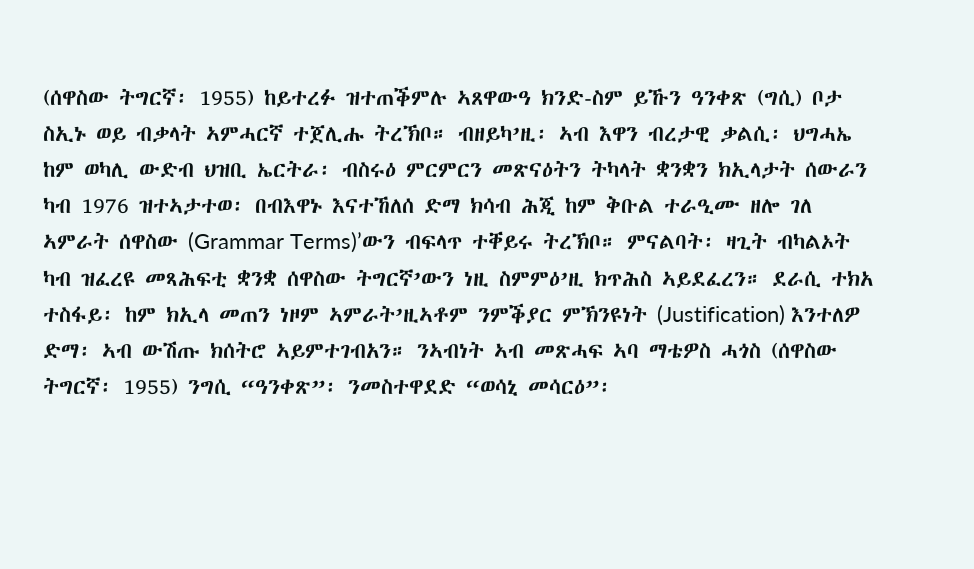(ሰዋስው ትግርኛ፡ 1955) ከይተረፉ ዝተጠቕምሉ ኣጸዋውዓ ክንድ-ስም ይኹን ዓንቀጽ (ግሲ) ቦታ ስኢኑ ወይ ብቃላት ኣምሓርኛ ተጀሊሑ ትረኽቦ። ብዘይካ’ዚ፡ ኣብ እዋን ብረታዊ ቃልሲ፡ ህግሓኤ ከም ወካሊ ውድብ ህዝቢ ኤርትራ፡ ብስሩዕ ምርምርን መጽናዕትን ትካላት ቋንቋን ክኢላታት ሰውራን ካብ 1976 ዝተኣታተወ፡ በብእዋኑ እናተኸለሰ ድማ ክሳብ ሕጂ ከም ቅቡል ተራዒሙ ዘሎ ገለ ኣምራት ሰዋስው (Grammar Terms)’ውን ብፍላጥ ተቐይሩ ትረኽቦ። ምናልባት፡ ዛጊት ብካልኦት ካብ ዝፈረዩ መጻሕፍቲ ቋንቋ ሰዋስው ትግርኛ’ውን ነዚ ስምምዕ’ዚ ክጥሕስ ኣይደፈረን። ደራሲ ተክአ ተስፋይ፡ ከም ክኢላ መጠን ነዞም ኣምራት’ዚኣቶም ንምቕያር ምኽንዩነት (Justification) እንተለዎ ድማ፡ ኣብ ውሽጡ ክሰትሮ ኣይምተገብአን። ንኣብነት ኣብ መጽሓፍ ኣባ ማቴዎስ ሓጎስ (ሰዋስው ትግርኛ፡ 1955) ንግሲ “ዓንቀጽ”፡ ንመስተዋደድ “ወሳኒ መሳርዕ”፡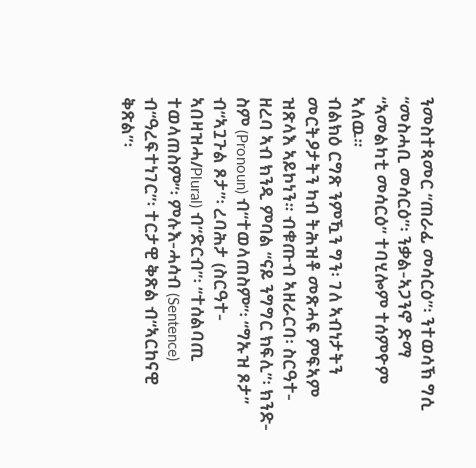ንመስተጻመር “ጠራፊ መሳርዕ”፡ ንተወሳኽ ግሲ “መስሓቢ መሳርዕ”፡ ንቃል-ኣጋንኖ ድማ “ኣመልካቲ መሳርዕ” ተባሂሎም ተሰምዮም ኣለዉ።
ብልክዕ ርግጽ ንምዃን ግን፡ ገለ ኣብነታትን መርትዖታትን ካብ ትሕዝቶ መጽሓፍ ምፍኣም ዝጽላእ ኣይኮነን። ብቁጡብ ኣዘራርባ፡ ስርዓተ-ዘረባ ኣብ ክንዲ ምባል “ናይ ንግግር ክፍሊ”፡ ክንድ-ስም (Pronoun) ብ“ተወላጠስም”፡ “ግኡዝ ጾታ” ብ“ኣጓጉል ጾታ”፡ ረባሕታ (ስርዓተ-ኣበዛዝሓ/Plural) ብ“ድርብ”፡ “ተሰልባጢ ተወላጠስም”፡ ምሉእ-ሓሳብ (Sentence) ብ“ዓረፍተነገር”፡ ተርታዊ ቅጽል ብ“ኣርከናዊ ቅጽል”፡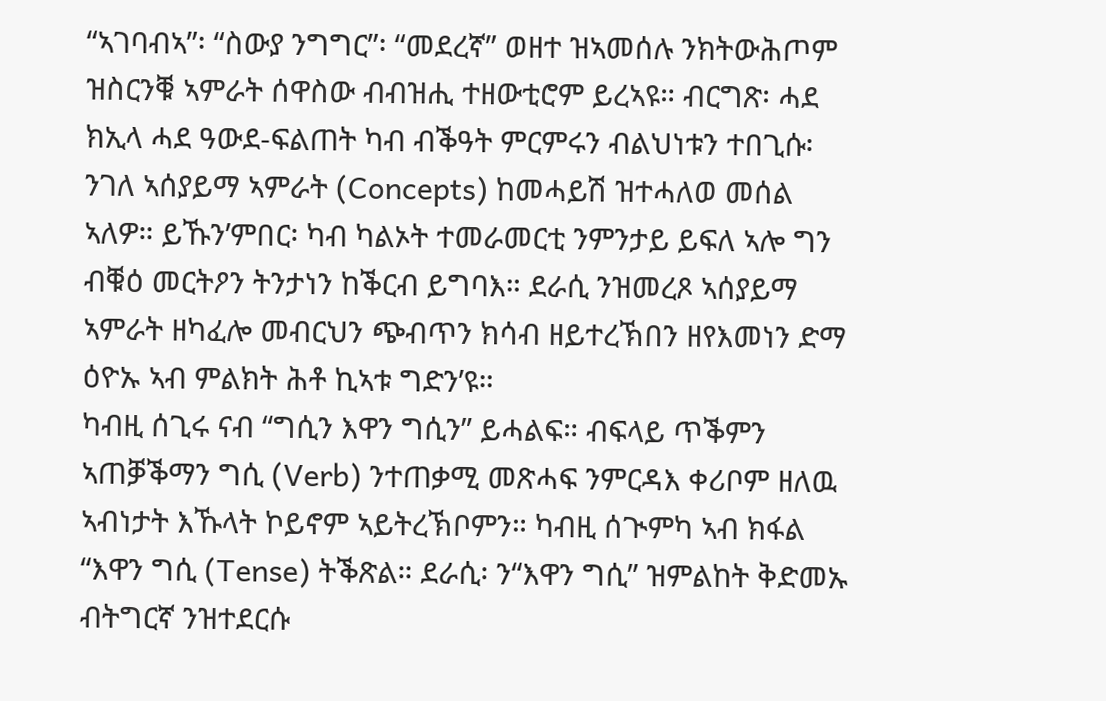“ኣገባብኣ”፡ “ስውያ ንግግር”፡ “መደረኛ” ወዘተ ዝኣመሰሉ ንክትውሕጦም ዝስርንቑ ኣምራት ሰዋስው ብብዝሒ ተዘውቲሮም ይረኣዩ። ብርግጽ፡ ሓደ ክኢላ ሓደ ዓውደ-ፍልጠት ካብ ብቕዓት ምርምሩን ብልህነቱን ተበጊሱ፡ ንገለ ኣሰያይማ ኣምራት (Concepts) ከመሓይሽ ዝተሓለወ መሰል ኣለዎ። ይኹን’ምበር፡ ካብ ካልኦት ተመራመርቲ ንምንታይ ይፍለ ኣሎ ግን ብቑዕ መርትዖን ትንታነን ከቕርብ ይግባእ። ደራሲ ንዝመረጾ ኣሰያይማ ኣምራት ዘካፈሎ መብርህን ጭብጥን ክሳብ ዘይተረኽበን ዘየእመነን ድማ ዕዮኡ ኣብ ምልክት ሕቶ ኪኣቱ ግድን’ዩ።
ካብዚ ሰጊሩ ናብ “ግሲን እዋን ግሲን” ይሓልፍ። ብፍላይ ጥቕምን ኣጠቓቕማን ግሲ (Verb) ንተጠቃሚ መጽሓፍ ንምርዳእ ቀሪቦም ዘለዉ ኣብነታት እኹላት ኮይኖም ኣይትረኽቦምን። ካብዚ ሰጒምካ ኣብ ክፋል “እዋን ግሲ (Tense) ትቕጽል። ደራሲ፡ ን“እዋን ግሲ” ዝምልከት ቅድመኡ ብትግርኛ ንዝተደርሱ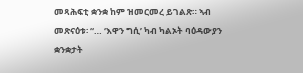መጻሕፍቲ ቋንቋ ከም ዝመርመረ ይገልጽ። ኣብ መጽናዕቱ፡ “… ‘እዋን ግሲ’ ካብ ካልኦት ባዕዳውያን ቋንቋታት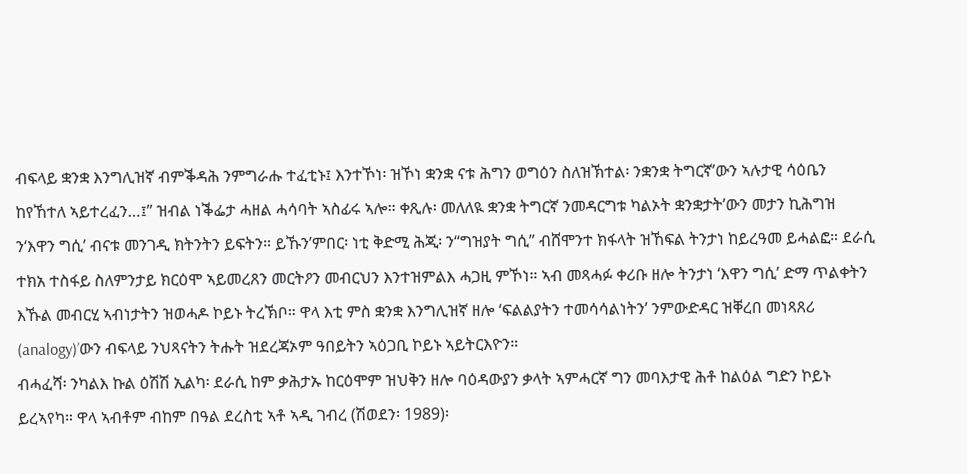ብፍላይ ቋንቋ እንግሊዝኛ ብምቕዳሕ ንምግራሑ ተፈቲኑ፤ እንተኾነ፡ ዝኾነ ቋንቋ ናቱ ሕግን ወግዕን ስለዝኽተል፡ ንቋንቋ ትግርኛ’ውን ኣሉታዊ ሳዕቤን ከየኸተለ ኣይተረፈን…፤” ዝብል ነቕፌታ ሓዘል ሓሳባት ኣስፊሩ ኣሎ። ቀጺሉ፡ መለለዪ ቋንቋ ትግርኛ ንመዳርግቱ ካልኦት ቋንቋታት’ውን መታን ኪሕግዝ ን‘እዋን ግሲ’ ብናቱ መንገዲ ክትንትን ይፍትን። ይኹን’ምበር፡ ነቲ ቅድሚ ሕጂ፡ ን“ግዝያት ግሲ” ብሸሞንተ ክፋላት ዝኸፍል ትንታነ ከይረዓመ ይሓልፎ። ደራሲ ተክአ ተስፋይ ስለምንታይ ክርዕሞ ኣይመረጸን መርትዖን መብርህን እንተዝምልእ ሓጋዚ ምኾነ። ኣብ መጻሓፉ ቀሪቡ ዘሎ ትንታነ ‘እዋን ግሲ’ ድማ ጥልቀትን እኹል መብርሂ ኣብነታትን ዝወሓዶ ኮይኑ ትረኽቦ። ዋላ እቲ ምስ ቋንቋ እንግሊዝኛ ዘሎ ‘ፍልልያትን ተመሳሳልነትን’ ንምውድዳር ዝቐረበ መነጻጸሪ (analogy)’ውን ብፍላይ ንህጻናትን ትሑት ዝደረጃኦም ዓበይትን ኣዕጋቢ ኮይኑ ኣይትርእዮን።
ብሓፈሻ፡ ንካልእ ኩል ዕሽሽ ኢልካ፡ ደራሲ ከም ቃሕታኡ ከርዕሞም ዝህቅን ዘሎ ባዕዳውያን ቃላት ኣምሓርኛ ግን መባእታዊ ሕቶ ከልዕል ግድን ኮይኑ ይረኣየካ። ዋላ ኣብቶም ብከም በዓል ደረስቲ ኣቶ ኣዲ ገብረ (ሽወደን፡ 1989)፡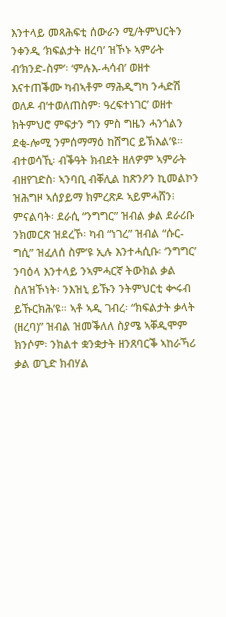እንተላይ መጻሕፍቲ ሰውራን ሚ/ትምህርትን ንቀንዲ ‘ክፍልታት ዘረባ’ ዝኾኑ ኣምራት ብ‘ክንድ-ስም’፡ ‘ምሉእ-ሓሳብ’ ወዘተ እናተጠቕሙ ካብኣቶም ማሕዲግካ ንሓድሽ ወለዶ ብ‘ተወለጠስም፡ ዓረፍተነገር’ ወዘተ ክትምህሮ ምፍታን ግን ምስ ግዜን ሓንጎልን ደቂ-ሎሚ ንምሰማማዕ ከሸግር ይኽእል’ዩ። ብተወሳኺ፡ ብቕዓት ክብደት ዘለዎም ኣምራት ብዘየገድስ፡ ኣንባቢ ብቐሊል ከጽንዖን ኪመልኮን ዝሕግዞ ኣሰያይማ ክምረጽዶ ኣይምሓሸን፧ ምናልባት፡ ደራሲ “ንግግር” ዝብል ቃል ደራሪቡ ንክመርጽ ዝደረኾ፡ ካብ “ነገረ” ዝብል “ሱር-ግሲ” ዝፈለሰ ስም’ዩ ኢሉ እንተሓሲቡ፡ ‘ንግግር’ ንባዕላ እንተላይ ንኣምሓርኛ ትውክል ቃል ስለዝኾነት፡ ንእዝኒ ይኹን ንትምህርቲ ቍሩብ ይኹርክሕ’ዩ። ኣቶ ኣዲ ገብረ፡ “ክፍልታት ቃላት (ዘረባ)” ዝብል ዝመቕለለ ስያሜ ኣቐዲሞም ክንሶም፡ ንክልተ ቋንቋታት ዘንጸባርቕ ኣከራኻሪ ቃል ወጊድ ክብሃል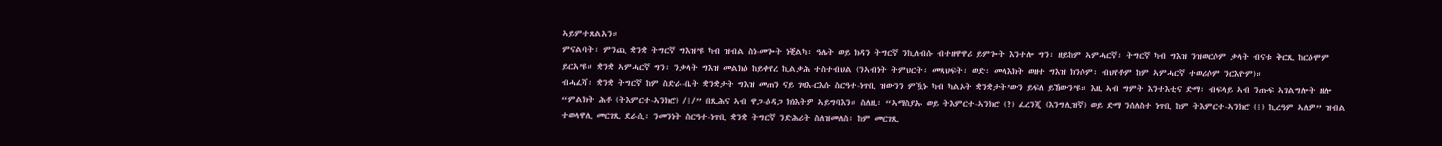ኣይምተጸልአን።
ምናልባት፡ ምንጪ ቋንቋ ትግርኛ ግእዝ’ዩ ካብ ዝብል ስነ-መጐት ነቒልካ፡ ዓሌት ወይ ክዳን ትግርኛ ንኪለብሱ ብተዘዋዋሪ ይምጐት እንተሎ ግን፡ ዘይከም ኣምሓርኛ፡ ትግርኛ ካብ ግእዝ ንዝወርሶም ቃላት ብናቱ ቅርጺ ከርዕሞም ይርአ’ዩ። ቋንቋ ኣምሓርኛ ግን፡ ንቃላት ግእዝ መልክዕ ከይቀየረ ኪልቃሕ ተስተብህል (ንኣብነት ትምህርት፡ መጻህፍት፡ ወድ፡ መላእክት ወዘተ ግእዝ ክንሶም፡ ብህየቶም ከም ኣምሓርኛ ተወሪሶም ንርእዮም)።
ብሓፈሻ፡ ቋንቋ ትግርኛ ከም ስድራ-ቤት ቋንቋታት ግእዝ መጠን ናይ ገዛእ-ርእሱ ስርዓተ-ነጥቢ ዝውንን ምዃኑ ካብ ካልኦት ቋንቋታት’ውን ይፍለ ይኸውን’ዩ። እዚ ኣብ ግምት እንተእቲና ድማ፡ ብፍላይ ኣብ ንጡፍ ኣገልግሎት ዘሎ “ምልክት ሕቶ (ትእምርተ-ኣንክሮ) /፧/” በጺሕና ኣብ ዋጋ-ዕዳጋ ክነእትዎ ኣይግባእን። ስለዚ፡ “ኣማስያኡ ወይ ትእምርተ-ኣንክሮ (?) ፈረንጂ (እንግሊዝኛ) ወይ ድማ ንሰለስተ ነጥቢ ከም ትእምርተ-ኣንክሮ (፧) ኪረዓም ኣለዎ” ዝብል ተወላዋሊ መርገጺ ደራሲ፡ ንመንነት ስርዓተ-ነጥቢ ቋንቋ ትግርኛ ንድሕሪት ስለዝመለስ፡ ከም መርገጺ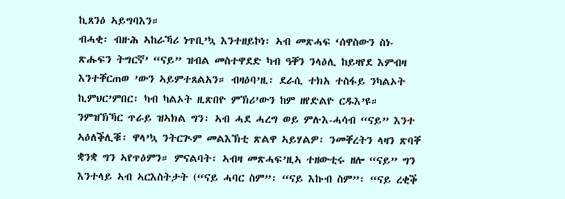ኪጸንዕ ኣይግባእን።
ብሓቂ፡ ብዙሕ ኣከራኻሪ ነጥቢ’ኳ እንተዘይኮነ፡ ኣብ መጽሓፍ ‘ሰዋስውን ስነ-ጽሑፍን ትግርኛ’ “ናይ” ዝብል መስተዋደድ ካብ ዓቐን ንላዕሊ ከይዛየደ እምብዛ እንተቐርጠወ ’ውን ኣይምተጸልአን። ብዛዕባ’ዚ፡ ደራሲ ተክአ ተስፋይ ንካልኦት ኪምህር’ምበር፡ ካብ ካልኦት ዚጽበዮ ምኽሪ’ውን ከም ዘየድልዮ ርዱእ’ዩ። ንምዝኽኻር ጥራይ ዝኣክል ግን፡ ኣብ ሓደ ሓረግ ወይ ምሉእ-ሓሳብ “ናይ” እንተ ኣዕለቕሊቑ፡ ዋላ’ኳ ንትርጒም መልእኽቲ ጽልዋ ኣይሃልዎ፡ ንመቐረትን ላዛን ጽባቐ ቋንቋ ግን ኣየጥዕምን። ምናልባት፡ ኣብዛ መጽሓፍ’ዚኣ ተዘውቲሩ ዘሎ “ናይ” ግን እንተላይ ኣብ ኣርእስትታት (“ናይ ሓባር ስም”፡ “ናይ እኩብ ስም”፡ “ናይ ረቂቕ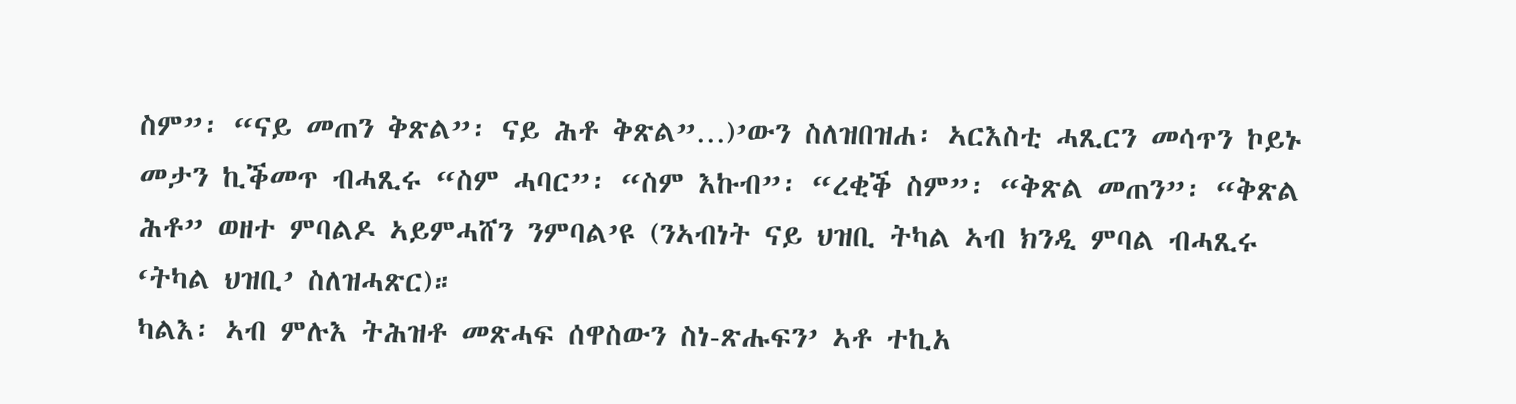ስም”፡ “ናይ መጠን ቅጽል”፡ ናይ ሕቶ ቅጽል”…)’ውን ስለዝበዝሐ፡ ኣርእስቲ ሓጺርን መሳጥን ኮይኑ መታን ኪቕመጥ ብሓጺሩ “ስም ሓባር”፡ “ስም እኩብ”፡ “ረቂቕ ስም”፡ “ቅጽል መጠን”፡ “ቅጽል ሕቶ” ወዘተ ምባልዶ ኣይምሓሸን ንምባል’ዩ (ንኣብነት ናይ ህዝቢ ትካል ኣብ ክንዲ ምባል ብሓጺሩ ‘ትካል ህዝቢ’ ስለዝሓጽር)።
ካልእ፡ ኣብ ምሉእ ትሕዝቶ መጽሓፍ ሰዋስውን ስነ-ጽሑፍን’ ኣቶ ተኪአ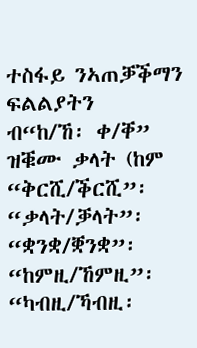ተስፋይ ንኣጠቓቕማን ፍልልያትን ብ“ከ/ኸ፡ ቀ/ቐ” ዝቑሙ ቃላት (ከም “ቅርሺ/ቕርሺ”፡ “ቃላት/ቓላት”፡ “ቋንቋ/ቛንቋ”፡ “ከምዚ/ኸምዚ”፡ “ካብዚ/ኻብዚ፡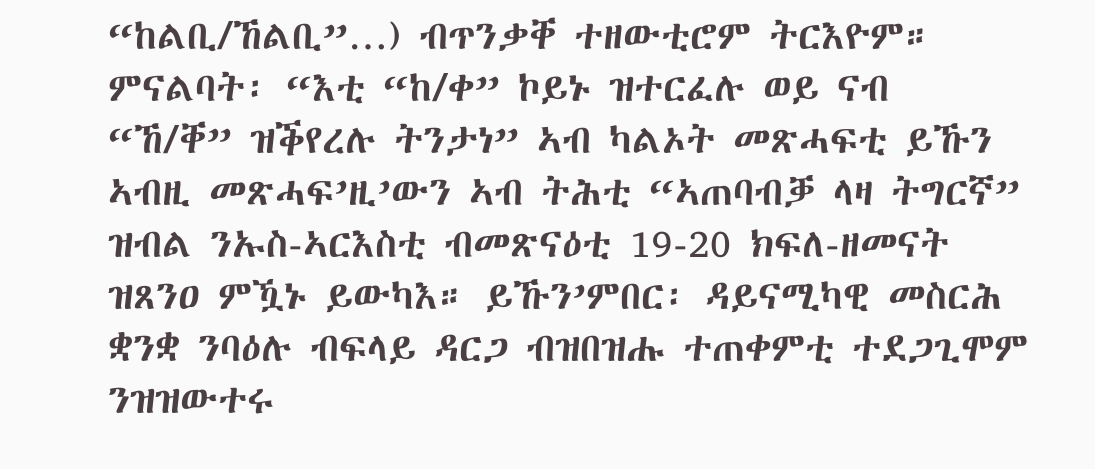“ከልቢ/ኸልቢ”…) ብጥንቃቐ ተዘውቲሮም ትርእዮም። ምናልባት፡ “እቲ “ከ/ቀ” ኮይኑ ዝተርፈሉ ወይ ናብ “ኸ/ቐ” ዝቕየረሉ ትንታነ” ኣብ ካልኦት መጽሓፍቲ ይኹን ኣብዚ መጽሓፍ’ዚ’ውን ኣብ ትሕቲ “ኣጠባብቓ ላዛ ትግርኛ” ዝብል ንኡስ-ኣርእስቲ ብመጽናዕቲ 19-20 ክፍለ-ዘመናት ዝጸንዐ ምዃኑ ይውካእ። ይኹን’ምበር፡ ዳይናሚካዊ መስርሕ ቋንቋ ንባዕሉ ብፍላይ ዳርጋ ብዝበዝሑ ተጠቀምቲ ተደጋጊሞም ንዝዝውተሩ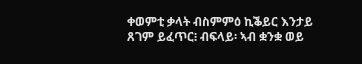ቀወምቲ ቃላት ብስምምዕ ኪቕይር እንታይ ጸገም ይፈጥር፧ ብፍላይ፡ ኣብ ቋንቋ ወይ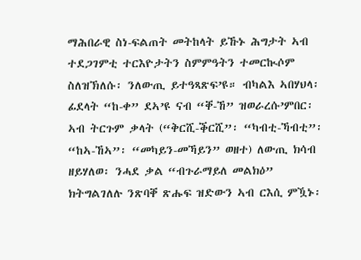ማሕበራዊ ስነ-ፍልጠት መትከላት ይኹኑ ሕግታት ኣብ ተደጋገምቲ ተርእዮታትን ስምምዓትን ተመርኲሶም ስለዝኽለሱ፡ ንለውጢ ይተዓጻጽፍ’ዩ። ብካልእ ኣበሃህላ፡ ፊደላት “ከ-ቀ” ደኣ’ዩ ናብ “ቐ-ኸ” ዝወራረሱ’ምበር፡ ኣብ ትርጉም ቃላት (“ቅርሺ-ቕርሺ”፡ “ካብቲ-ኻብቲ”፡ “ከኣ-ኸኣ”፡ “መካይን-መኻይን” ወዘተ) ለውጢ ክሳብ ዘይሃለወ፡ ንሓደ ቃል “ብጉራማይለ መልክዕ” ክትግልገለሉ ንጽባቐ ጽሑፍ ዝድውን ኣብ ርእሲ ምዃኑ፡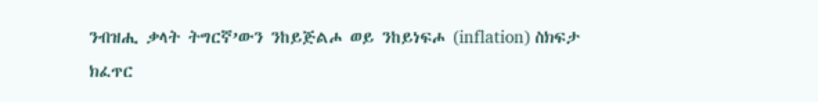ንብዝሒ ቃላት ትግርኛ’ውን ንከይጅልሖ ወይ ንከይነፍሖ (inflation) ስክፍታ ክፈጥር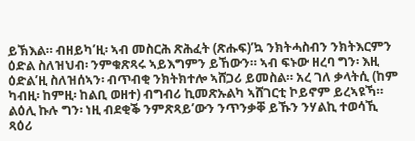ይኽእል። ብዘይካ’ዚ፡ ኣብ መስርሕ ጽሕፈት (ጽሑፍ)’ኳ ንክትሓስብን ንክትእርምን ዕድል ስለዝህብ፡ ንምቁጽጻሩ ኣይእግምን ይኸውን። ኣብ ፍኑው ዘረባ ግን፡ እዚ ዕድል’ዚ ስለዝሰኣን፡ ብጥብቂ ንክትክተሎ ኣሸጋሪ ይመስል። አረ ገለ ቃላትሲ (ከም ካብዚ፡ ከምዚ፡ ከልቢ ወዘተ) ብግብሪ ኪመጽኡልካ ኣሸገርቲ ኮይኖም ይረኣዩኻ። ልዕሊ ኩሉ ግን፡ ነዚ ብደቂቕ ንምጽጻይ’ውን ንጥንቃቐ ይኹን ንሃልኪ ተወሳኺ ጻዕሪ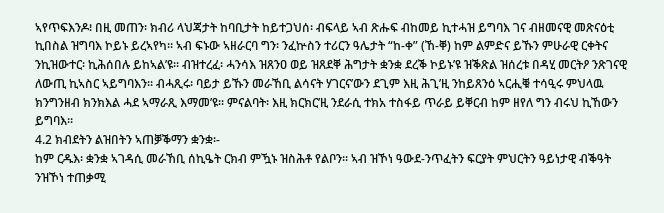ኣየጥፍእንዶ፧ በዚ መጠን፡ ክብሪ ላህጃታት ከባቢታት ከይተጋህሰ፡ ብፍላይ ኣብ ጽሑፍ ብከመይ ኪተሓዝ ይግባእ ገና ብዘመናዊ መጽናዕቲ ኪበስል ዝግባእ ኮይኑ ይረኣየካ። ኣብ ፍኑው ኣዘራርባ ግን፡ ንፈኵስን ተሪርን ዓሌታት “ከ-ቀ” (ኸ-ቐ) ከም ልምድና ይኹን ምሁራዊ ርቀትና ንኪዝውተር፡ ኪሕሰበሉ ይከኣል’ዩ። ብዝተረፈ፡ ሓንሳእ ዝጸንዐ ወይ ዝጸደቐ ሕግታት ቋንቋ ደረቕ ኮይኑ’ዩ ዝቕጽል ዝሰረቱ በዳሂ መርትዖ ንጽገናዊ ለውጢ ኪኣስር ኣይግባእን። ብሓጺሩ፡ ባይታ ይኹን መራኸቢ ልሳናት ሃገርና’ውን ደጊም እዚ ሕጊ’ዚ ንከይጸንዕ ኣርሒቑ ተሳዒሩ ምህላዉ ክንግንዘብ ክንክእል ሓደ ኣማራጺ እማመ’ዩ። ምናልባት፡ እዚ ክርክር’ዚ ንደራሲ ተክአ ተስፋይ ጥራይ ይቐርብ ከም ዘየለ ግን ብሩህ ኪኸውን ይግባእ።
4.2 ክብደትን ልዝበትን ኣጠቓቕማን ቋንቋ፡-
ከም ርዱእ፡ ቋንቋ ኣገዳሲ መራኸቢ ሰኪዔት ርክብ ምዃኑ ዝስሕቶ የልቦን። ኣብ ዝኾነ ዓውደ-ንጥፈትን ፍርያት ምህርትን ዓይነታዊ ብቕዓት ንዝኾነ ተጠቃሚ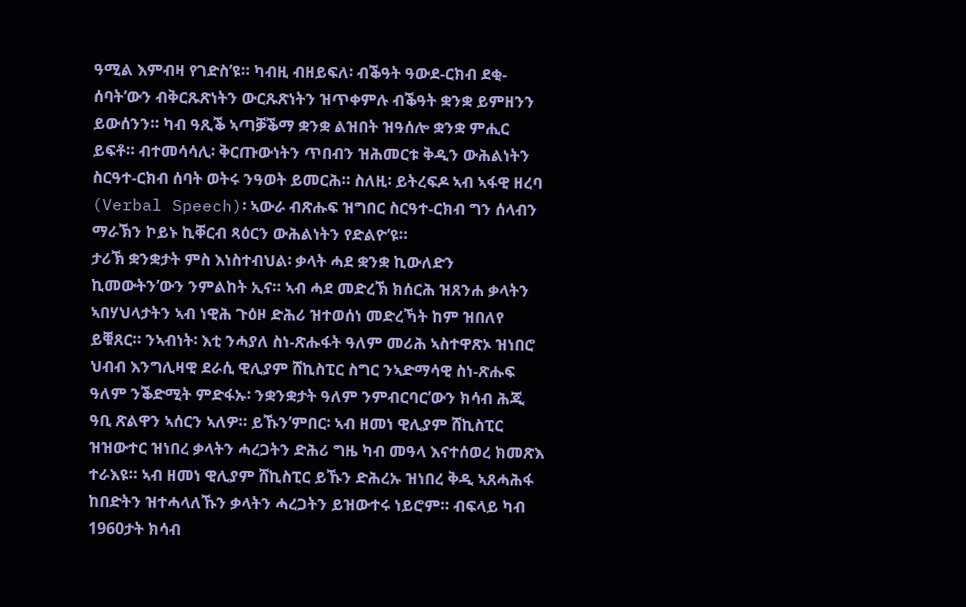ዓሚል እምብዛ የገድስ’ዩ። ካብዚ ብዘይፍለ፡ ብቕዓት ዓውደ-ርክብ ደቂ-ሰባት’ውን ብቅርጹጽነትን ውርጹጽነትን ዝጥቀምሉ ብቕዓት ቋንቋ ይምዘንን ይውሰንን። ካብ ዓጺቕ ኣጣቓቕማ ቋንቋ ልዝበት ዝዓሰሎ ቋንቋ ምሒር ይፍቶ። ብተመሳሳሊ፡ ቅርጡውነትን ጥበብን ዝሕመርቱ ቅዲን ውሕልነትን ስርዓተ-ርክብ ሰባት ወትሩ ንዓወት ይመርሕ። ስለዚ፡ ይትረፍዶ ኣብ ኣፋዊ ዘረባ (Verbal Speech)፡ ኣውራ ብጽሑፍ ዝግበር ስርዓተ-ርክብ ግን ሰላብን ማራኽን ኮይኑ ኪቐርብ ጻዕርን ውሕልነትን የድልዮ’ዩ።
ታሪኽ ቋንቋታት ምስ እነስተብህል፡ ቃላት ሓደ ቋንቋ ኪውለድን ኪመውትን’ውን ንምልከት ኢና። ኣብ ሓደ መድረኽ ክሰርሕ ዝጸንሐ ቃላትን ኣበሃህላታትን ኣብ ነዊሕ ጉዕዞ ድሕሪ ዝተወሰነ መድረኻት ከም ዝበለየ ይቑጸር። ንኣብነት፡ እቲ ንሓያለ ስነ-ጽሑፋት ዓለም መሪሕ ኣስተዋጽኦ ዝነበሮ ህብብ እንግሊዛዊ ደራሲ ዊሊያም ሸኪስፒር ስግር ንኣድማሳዊ ስነ-ጽሑፍ ዓለም ንቕድሚት ምድፋኡ፡ ንቋንቋታት ዓለም ንምብርባር’ውን ክሳብ ሕጂ ዓቢ ጽልዋን ኣሰርን ኣለዎ። ይኹን’ምበር፡ ኣብ ዘመነ ዊሊያም ሸኪስፒር ዝዝውተር ዝነበረ ቃላትን ሓረጋትን ድሕሪ ግዜ ካብ መዓላ እናተሰወረ ክመጽእ ተራእዩ። ኣብ ዘመነ ዊሊያም ሸኪስፒር ይኹን ድሕረኡ ዝነበረ ቅዲ ኣጸሓሕፋ ከበድትን ዝተሓላለኹን ቃላትን ሓረጋትን ይዝውተሩ ነይሮም። ብፍላይ ካብ 1960ታት ክሳብ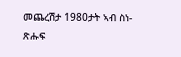መጨረሽታ 1980ታት ኣብ ስነ-ጽሑፍ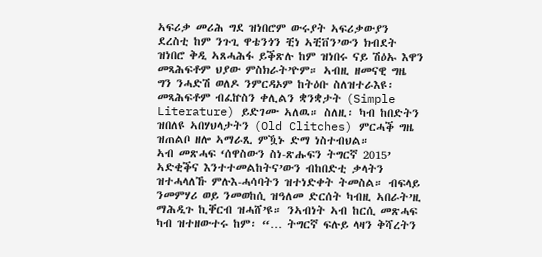ኣፍሪቃ መሪሕ ግደ ዝነበሮም ውሩያት ኣፍሪቃውያን ደረስቲ ከም ንጉጊ ዋቴንጎን ቺነ ኣቺቨን’ውን ክብደት ዝነበሮ ቅዲ ኣጸሓሕፋ ይቕጽሉ ከም ዝነበሩ ናይ ሽዕኡ እዋን መጻሕፍቶም ህያው ምስክራት’ዮም። ኣብዚ ዘመናዊ ግዜ ግን ንሓድሽ ወለዶ ንምርዳኦም ከትዕቡ ስለዝተራእዩ፡ መጻሕፍቶም ብፈኵስን ቀሊልን ቋንቋታት (Simple Literature) ይድገሙ ኣለዉ። ስለዚ፡ ካብ ከበድትን ዝበለዩ ኣበሃህላታትን (Old Clitches) ምርሓቕ ግዜ ዝጠልቦ ዘሎ ኣማራጺ ምዃኑ ድማ ነስተብህል።
ኣብ መጽሓፍ ‘ሰዋስውን ስነ-ጽሑፍን ትግርኛ 2015’ ኣድቂቕና እንተተመልከትና’ውን ብከበድቲ ቃላትን ዝተሓላለኹ ምሉእ-ሓሳባትን ዝተነድቀት ትመስል። ብፍላይ ንመምሃሪ ወይ ንመወከሲ ዝዓለመ ድርሰት ካብዚ ኣበራት’ዚ ማሕዲጉ ኪቐርብ ዝሓሸ’ዩ። ንኣብነት ኣብ ከርሲ መጽሓፍ ካብ ዝተዘውተሩ ከም፡ “… ትግርኛ ፍሉይ ላዛን ቅሻረትን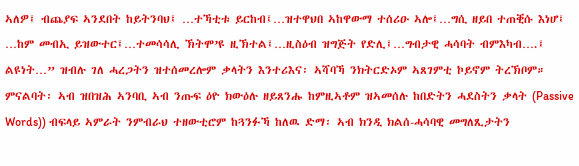ኣለዎ፤ ብጨያፍ ኣንደበት ከይትንባህ፤ …ተኻቲቱ ይርከብ፤…ዝተዋህበ ኣከዋውማ ተሰሪዑ ኣሎ፤…ግሲ ዘይበ ተጠቒሱ እነሆ፤ …ከም መብኢ ይዝውተር፤…ተመሳሳሊ ኽትሞ’ዩ ዚኽተል፤…ዚስዕብ ዝግጅት የድሊ፤…ግብታዊ ሓሳባት ብምእካብ….፤ ልዩነት…” ዝብሉ ገለ ሓረጋትን ዝተሰመረሎም ቃላትን እንተሪእና፡ ኣሻባኻ ንክትርድኦም ኣጸገምቲ ኮይኖም ትረኽቦም። ምናልባት፡ ኣብ ዝበዝሕ ኣንባቢ ኣብ ንጡፍ ዕዮ ክውዕሉ ዘይጸንሑ ከምዚኣቶም ዝኣመሰሉ ከበድትን ሓደስትን ቃላት (Passive Words)) ብፍላይ ኣምራት ንምብራህ ተዘውቲሮም ከጓንፉኻ ከለዉ ድማ፡ ኣብ ክንዲ ክልሰ-ሓሳባዊ መግለጺታትን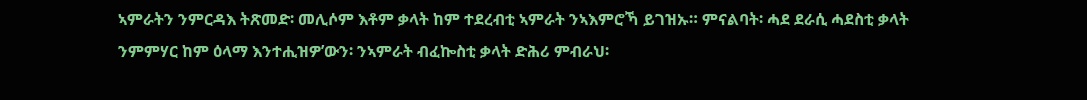ኣምራትን ንምርዳእ ትጽመድ፡ መሊሶም እቶም ቃላት ከም ተደረብቲ ኣምራት ንኣእምሮኻ ይገዝኡ። ምናልባት፡ ሓደ ደራሲ ሓደስቲ ቃላት ንምምሃር ከም ዕላማ እንተሒዝዎ’ውን፡ ንኣምራት ብፈኰስቲ ቃላት ድሕሪ ምብራህ፡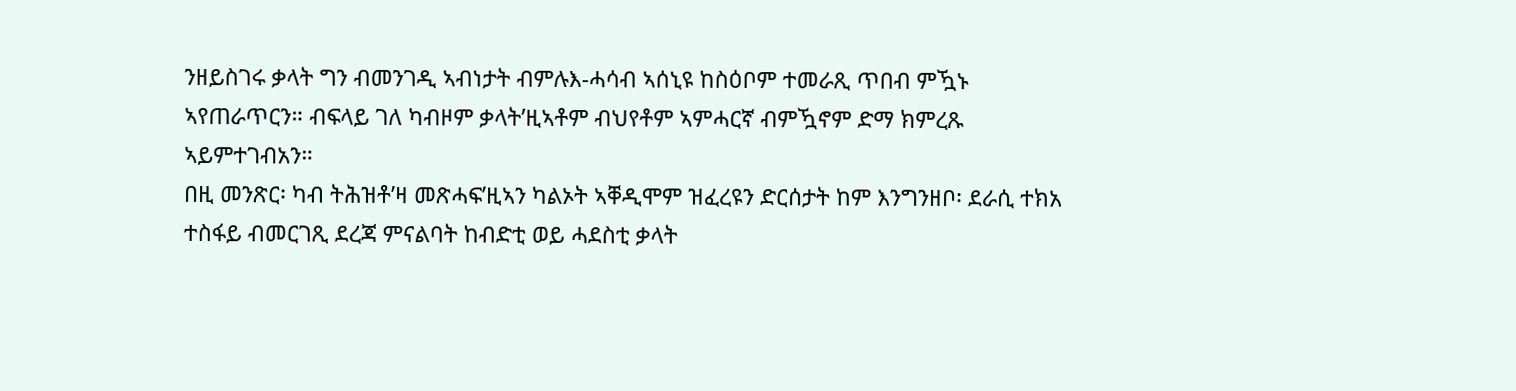ንዘይስገሩ ቃላት ግን ብመንገዲ ኣብነታት ብምሉእ-ሓሳብ ኣሰኒዩ ከስዕቦም ተመራጺ ጥበብ ምዃኑ ኣየጠራጥርን። ብፍላይ ገለ ካብዞም ቃላት’ዚኣቶም ብህየቶም ኣምሓርኛ ብምዃኖም ድማ ክምረጹ ኣይምተገብአን።
በዚ መንጽር፡ ካብ ትሕዝቶ’ዛ መጽሓፍ’ዚኣን ካልኦት ኣቐዲሞም ዝፈረዩን ድርሰታት ከም እንግንዘቦ፡ ደራሲ ተክአ ተስፋይ ብመርገጺ ደረጃ ምናልባት ከብድቲ ወይ ሓደስቲ ቃላት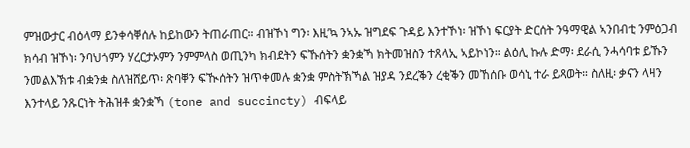ምዝውታር ብዕላማ ይንቀሳቐሰሉ ከይከውን ትጠራጠር። ብዝኾነ ግን፡ እዚ’ኳ ንኣኡ ዝግደፍ ጉዳይ እንተኾነ፡ ዝኾነ ፍርያት ድርሰት ንዓማዊል ኣንበብቲ ንምዕጋብ ክሳብ ዝኾነ፡ ንባህጎምን ሃረርታኦምን ንምምላስ ወጢንካ ክብደትን ፍኹሰትን ቋንቋኻ ክትመዝስን ተጸላኢ ኣይኮነን። ልዕሊ ኩሉ ድማ፡ ደራሲ ንሓሳባቱ ይኹን ንመልእኽቱ ብቋንቋ ስለዝሸይጥ፡ ጽባቐን ፍዂሰትን ዝጥቀመሉ ቋንቋ ምስትኽኻል ዝያዳ ንደረቕን ረቂቕን መኸሰቡ ወሳኒ ተራ ይጻወት። ስለዚ፡ ቃናን ላዛን እንተላይ ንጹርነት ትሕዝቶ ቋንቋኻ (tone and succincty) ብፍላይ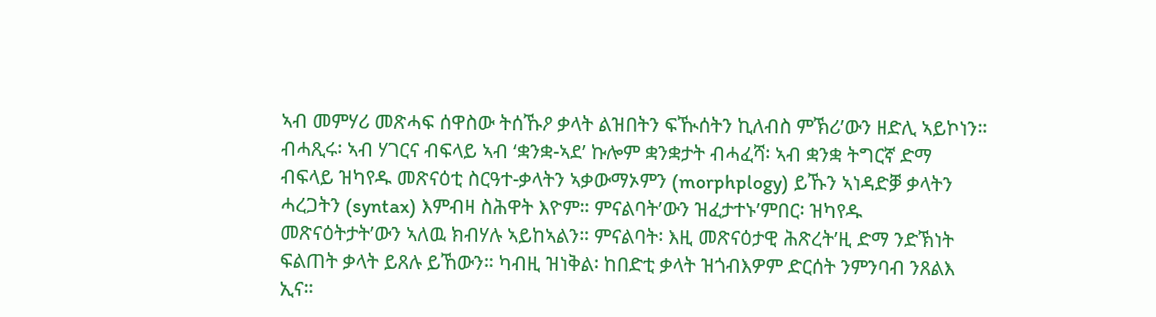ኣብ መምሃሪ መጽሓፍ ሰዋስው ትሰኹዖ ቃላት ልዝበትን ፍዂሰትን ኪለብስ ምኽሪ’ውን ዘድሊ ኣይኮነን።
ብሓጺሩ፡ ኣብ ሃገርና ብፍላይ ኣብ ‘ቋንቋ-ኣደ’ ኩሎም ቋንቋታት ብሓፈሻ፡ ኣብ ቋንቋ ትግርኛ ድማ ብፍላይ ዝካየዱ መጽናዕቲ ስርዓተ-ቃላትን ኣቃውማኦምን (morphplogy) ይኹን ኣነዳድቓ ቃላትን ሓረጋትን (syntax) እምብዛ ስሕዋት እዮም። ምናልባት’ውን ዝፈታተኑ’ምበር፡ ዝካየዱ መጽናዕትታት’ውን ኣለዉ ክብሃሉ ኣይከኣልን። ምናልባት፡ እዚ መጽናዕታዊ ሕጽረት’ዚ ድማ ንድኽነት ፍልጠት ቃላት ይጸሉ ይኸውን። ካብዚ ዝነቅል፡ ከበድቲ ቃላት ዝጎብእዎም ድርሰት ንምንባብ ንጸልእ ኢና።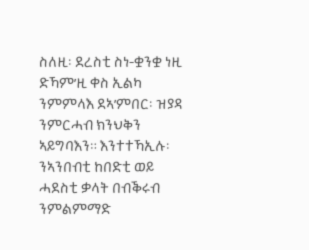ስለዚ፡ ደረስቲ ስነ-ቋንቋ ነዚ ድኻም’ዚ ቀስ ኢልካ ንምምላእ ደኣ’ምበር፡ ዝያዳ ንምርሓብ ክንህቅን ኣይግባእን። እንተተኻኢሉ፡ ንኣንበብቲ ከበድቲ ወይ ሓደስቲ ቃላት በብቕሩብ ንምልምማድ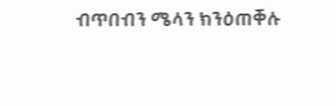ብጥበብን ሜላን ክንዕጠቐሉ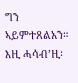ግን ኣይምተጸልአን። እዚ ሓሳብ’ዚ፡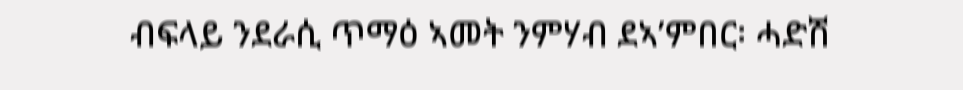ብፍላይ ንደራሲ ጥማዕ ኣመት ንምሃብ ደኣ’ምበር፡ ሓድሽ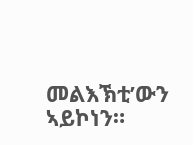መልእኽቲ’ውን ኣይኮነን።